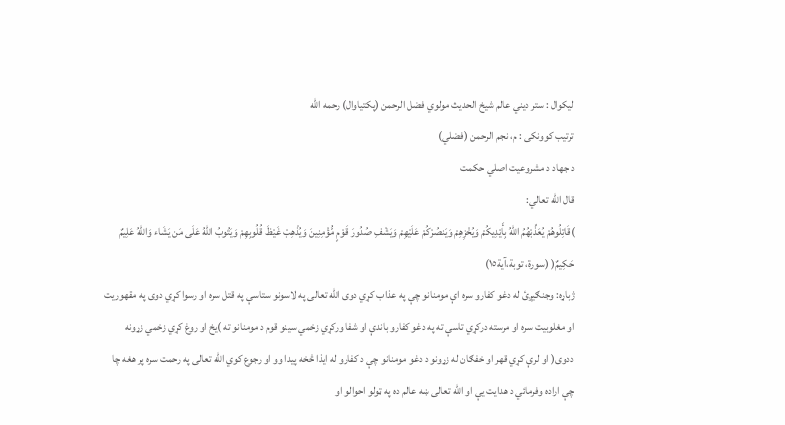ليکوال : ستر ديني عالم شيخ الحديث مولوي فضل الرحمن (پکتياوال) رحمه الله
ترتيب کوونکی : م، نجم الرحمن (فضلي)
د جهاد د مشروعيت اصلي حکمت
قال الله تعالي:
)قَاتِلُوهُمْ يُعَذِّبْهُمُ اللّهُ بِأَيْدِيكُمْ وَيُخْزِهِمْ وَيَنصُرْكُمْ عَلَيْهِمْ وَيَشْفِ صُدُورَ قَوْمٍ مُّؤْمِنِينَ وَيُذْهِبْ غَيْظَ قُلُوبِهِمْ وَيَتُوبُ اللّهُ عَلَى مَن يَشَاء وَاللّهُ عَلِيمٌ حَكِيمٌ( (سورة، توبة،آية١٥)
ژباړه: وجنګيږئ له دغو کفارو سره اې مومنانو چې په عذاب کړي دوى الله تعالی په لاسونو ستاسې په قتل سره او رسوا کړي دوى په مقهوريت او مغلوبيت سره او مرسته درکړي تاسې ته په دغو کفارو باندې او شفا ورکړي زخمي سينو قوم د مومنانو ته )يخ او روغ کړي زخمي زړونه ددوى( او لرې کړي قهر او خفګان له زړونو د دغو مومنانو چې د کفارو له ايذا څخه پيدا وو او رجوع کوي الله تعالی په رحمت سره پر هغه چا چې اراده وفرمائي د هدايت يې او الله تعالی ښه عالم ده په ټولو احوالو او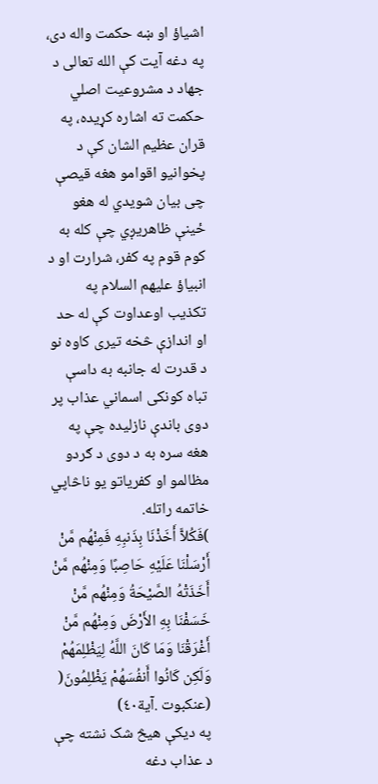اشياؤ او ښه حکمت واله دى، په دغه آيت کې الله تعالی د جهاد د مشروعيت اصلي حکمت ته اشاره کړيده، په قران عظيم الشان کې د پخوانيو اقوامو هغه قيصې چى بيان شويدي له هغو ځينې ظاهريږي چې کله به کوم قوم په کفر، شرارت او د انبياؤ عليهم السلام په تکذيب اوعداوت کې له حد او اندازې څخه تيرى کاوه نو د قدرت له جانبه به داسې تباه کونکى اسماني عذاب پر دوى باندې نازليده چې په هغه سره به د دوى د ګردو مظالمو او کفرياتو يو ناڅاپي خاتمه راتله.
)فَكُلاًّ أَخَذْنَا بِذَنبِهِ فَمِنْهُم مَّنْ أَرْسَلْنَا عَلَيْهِ حَاصِبًا وَمِنْهُم مَّنْ أَخَذَتْهُ الصَّيْحَةُ وَمِنْهُم مَّنْ خَسَفْنَا بِهِ الأَرْضَ وَمِنْهُم مَّنْ أَغْرَقْنَا وَمَا كَانَ اللَّهُ لِيَظْلِمَهُمْ وَلَكِن كَانُوا أَنفُسَهُمْ يَظْلِمُونَ( (عنکبوت .آية٤٠)
په ديکې هيڅ شک نشته چې د عذاب دغه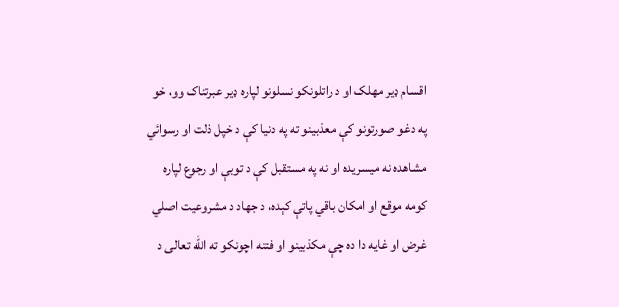اقسام ډير مهلک او د راتلونکو نسلونو لپاره ډير عبرتناک وو، خو په دغو صورتونو کې معذبينو ته په دنيا کې د خپل ذلت او رسوائي مشاهده نه ميسريده او نه په مستقبل کې د توبې او رجوع لپاره کومه موقع او امکان باقي پاتې کېده، د جهاد د مشروعيت اصلي غرض او غايه دا ده چې مکذبينو او فتنه اچونکو ته الله تعالى د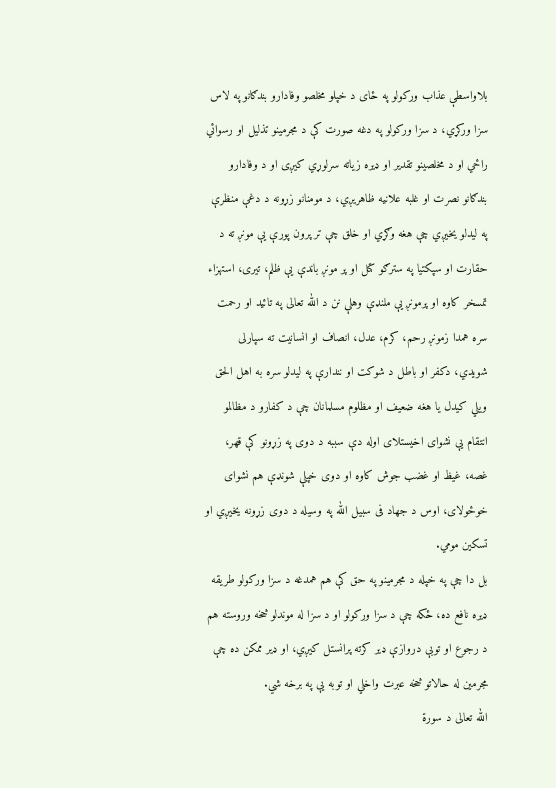بلاواسطې عذاب ورکولو په ځاى د خپلو مخلصو وفادارو بندګانو په لاس سزا ورکړي، د سزا ورکولو په دغه صورت کې د مجرمينو تذليل او رسوائي راځي او د مخلصينو تقدير او ډيره زياته سرلوړي کيږى او د وفادارو بندګانو نصرت او غلبه علانيه ظاهريږي، د مومنانو زړونه د دغې منظرې په ليدلو يخيږي چې هغه وګړي او خلق چې تر پرون پورې يې مونږ ته د حقارت او سپکتيا په سترګو کتل او پر مونږ باندې يې ظلم، تيرى، استهزاء تمسخر کاوه او پرمونږ يې ملنډې وهلې نن د الله تعالى په تائيد او رحمت سره همدا زمونږ رحم، کرم، عدل، انصاف او انسانيت ته سپارلى شويدي، دکفر او باطل د شوکت او نندارې په ليدلو سره به اهل الحق ويلي کيدل يا هغه ضعيف او مظلوم مسلمانان چې د کفارو د مظالمو انتقام يې نشواى اخيستلاى اوله دې سببه د دوی په زړونو کې قهر، غصه، غيظ او غضب جوش کاوه او دوى خپلې شونډې هم نشواى خوځولاى، اوس د جهاد فى سبيل الله په وسيله د دوى زړونه يخيږي او تسکين مومي.
بل دا چې په خپله د مجرمينو په حق کې هم همدغه د سزا ورکولو طريقه ډيره نافع ده، ځکه چې د سزا ورکولو او د سزا له موندلو څخه وروسته هم د رجوع او توبې دروازې ډير کرته پرانستل کيږي، او ډير ممکن ده چې مجرمين له حالاتو څخه عبرت واخلي او توبه يې په برخه شي.
الله تعالی د سورة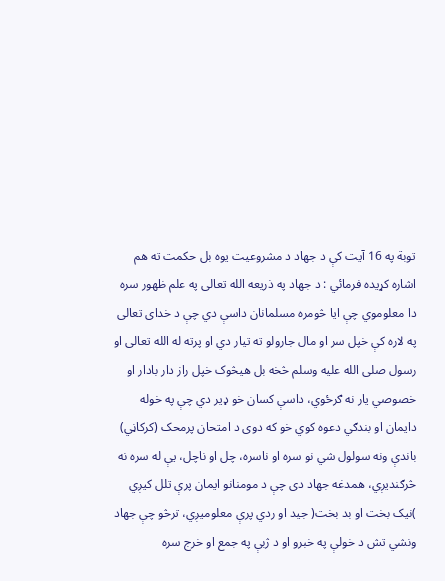توبة په 16 آيت کې د جهاد د مشروعيت يوه بل حکمت ته هم اشاره کړيده فرمائي : د جهاد په ذريعه الله تعالى په علم ظهور سره دا معلوموي چې ايا څومره مسلمانان داسې دي چې د خداى تعالى په لاره کې خپل سر او مال جارولو ته تيار دي او پرته له الله تعالى او رسول صلی الله علیه وسلم څخه بل هيڅوک خپل راز دار بادار او خصوصي يار نه ګرځوي، داسې کسان خو ډير دي چې په خوله دايمان او بندګي دعوه کوي خو که دوى د امتحان پرمحک (کرکاڼي) باندې ونه سولول شي نو سره او ناسره، چل او ناچل، يې له سره نه څرګنديږي، همدغه جهاد دى چې د مومنانو ايمان پرې تلل کيږي )نيک بخت او بد بخت( جيد او ردي پرې معلوميږي، ترڅو چې جهاد ونشي تش د خولې په خبرو او د ژبې په جمع او خرج سره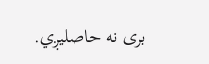برى نه حاصليږي.